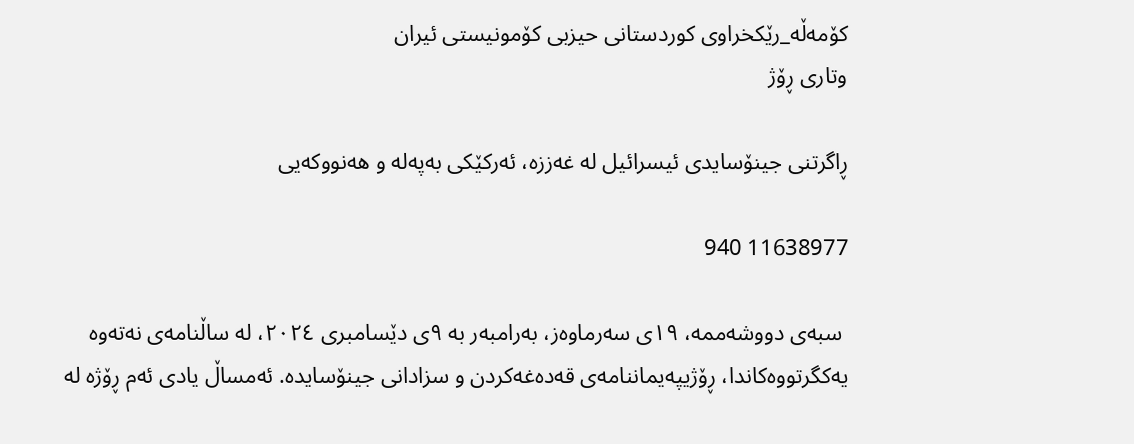کۆمەڵە_رێكخراوی كوردستانی حیزبی كۆمونیستی ئیران
وتاری ڕۆژ

ڕاگرتنی جینۆسایدی ئیسرائیل لە غەززە، ئەرکێکی بەپەلە و هەنووکەیی

11638977 940

 سبەی دووشەممە، ١٩ی سەرماوەز، بەرامبەر بە ٩ی دێسامبری ٢٠٢٤، لە ساڵنامەی نەتەوە یەکگرتووەکاندا، ڕۆژیپەیماننامەی قەدەغەکردن و سزادانی جینۆسایدە. ئەمساڵ یادی ئەم ڕۆژە لە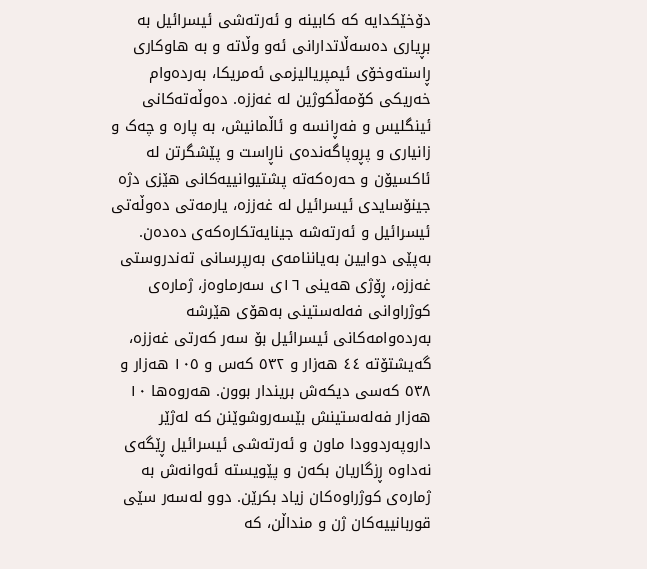دۆخێکدایە کە کابینە و ئەرتەشی ئیسرائیل بە بڕیاری دەسەڵاتدارانی ئەو وڵاتە و بە هاوکاری ڕاستەوخۆی ئیمپریالیزمی ئەمریکا، بەردەوام خەریکی کۆمەڵکوژین لە غەززە. دەوڵەتەکانی ئینگلیس و فەڕانسە و ئاڵمانیش، بە پارە و چەک و زانیاری و پڕوپاگەندەی ناڕاست و پێشگرتن لە ئاکسیۆن و حەرەکەتە پشتیوانییەکانی هێزی دژە جینۆسایدی ئیسرائیل لە غەززە، یارمەتی دەوڵەتی ئیسرائیل و ئەرتەشە جینایەتکارەکەی دەدەن. بەپێی دوایین بەیاننامەی بەرپرسانی تەندروستی غەززە، ڕۆژی هەینی ١٦ی سه‌رماوه‌ز، ژمارەی کوژراوانی فەلەستینی بەهۆی هێرشە بەردەوامەکانی ئیسرائیل بۆ سەر کەرتی غەززە، گەیشتۆتە ٤٤ هەزار و ٥٣٢ کەس و ١٠٥ هەزار و ٥٣٨ کەسی دیکەش بریندار بوون. هەروەها ١٠ هەزار فەلەستینش بێسەروشوێنن کە لەژێر داروپەردوودا ماون و ئەرتەشی ئیسرائیل ڕێگەی نەداوە ڕزگاریان بکەن و پێویستە ئەوانەش بە ژمارەی کوژراوەکان زیاد بکرێن. دوو لەسەر سێی قوربانییەکان ژن و منداڵن، کە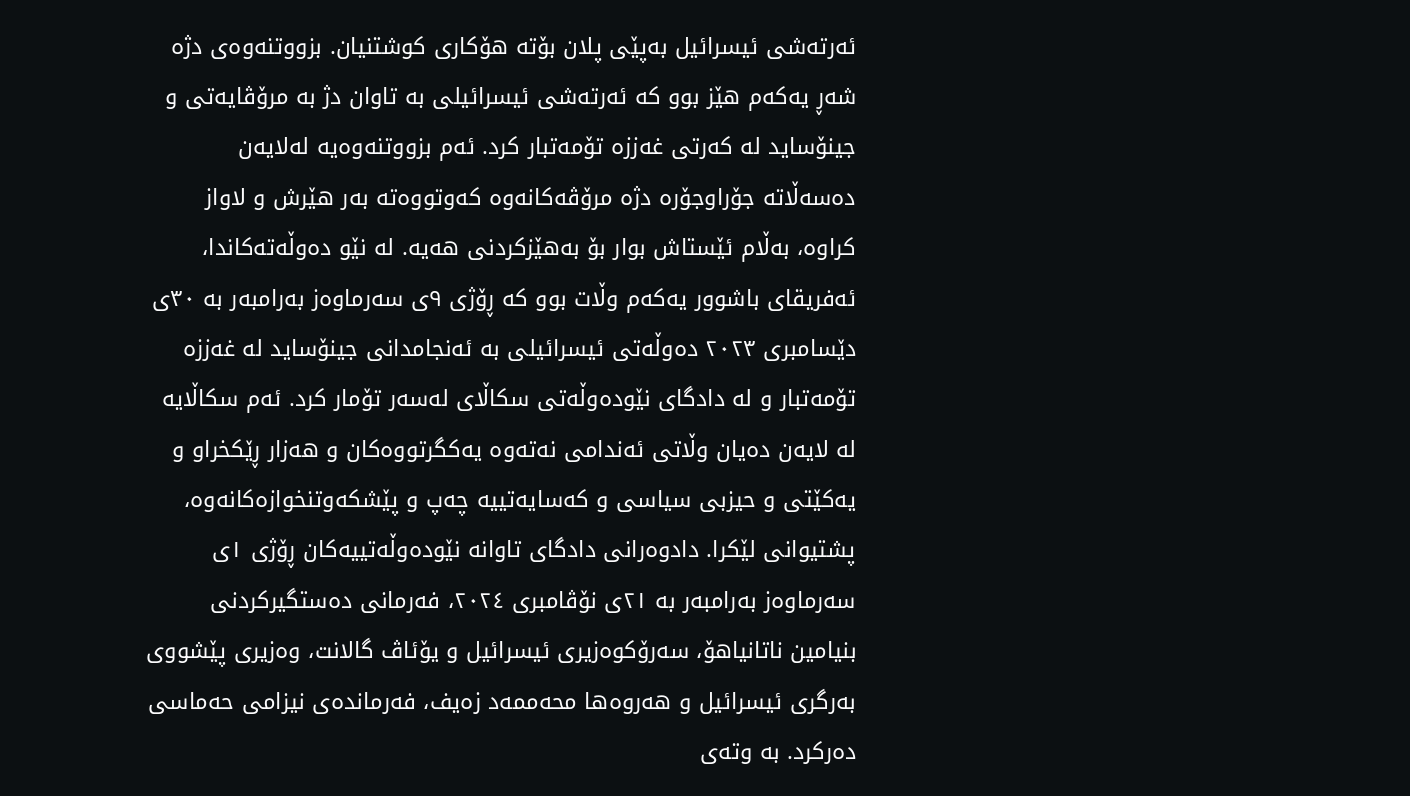ئەرتەشی ئیسرائیل بەپێی پلان بۆتە هۆکاری کوشتنیان. بزووتنەوەی دژە شەڕ یەکەم هێز بوو کە ئەرتەشی ئیسرائیلی بە تاوان دژ بە مرۆڤایەتی و جینۆساید لە کەرتی غەززە تۆمەتبار کرد. ئەم بزووتنەوەیە لەلایەن دەسەڵاتە جۆراوجۆرە دژە مرۆڤەکانەوە کەوتووەتە بەر هێرش و لاواز کراوە، بەڵام ئێستاش بوار بۆ بەهێزکردنی هەیە. لە نێو دەوڵەتەکاندا، ئەفریقای باشوور یەکەم وڵات بوو کە ڕۆژی ٩ی سەرماوەز بەرامبەر بە ٣٠ی دێسامبری ٢٠٢٣ دەوڵەتی ئیسرائیلی بە ئەنجامدانی جینۆساید لە غەززە تۆمەتبار و لە دادگای نێودەوڵەتی سکاڵای لەسەر تۆمار کرد. ئەم سکاڵایە لە لایەن دەیان وڵاتی ئەندامی نەتەوە یەکگرتووەکان و هەزار ڕێکخراو و یەکێتی و حیزبی سیاسی و کەسایەتییە چەپ و پێشکەوتنخوازەکانەوە، پشتیوانی لێکرا. دادوەرانی دادگای تاوانە نێودەوڵەتییەکان ڕۆژی ١ی سەرماوەز بەرامبەر بە ٢١ی نۆڤامبری ٢٠٢٤، فەرمانی دەستگیرکردنی بنیامین ناتانیاهۆ، سەرۆکوەزیری ئیسرائیل و یۆئاڤ گالانت، وەزیری پێشووی بەرگری ئیسرائیل و هەروەها محەممەد زەیف، فەرماندەی نیزامی حەماسی دەرکرد. بە وتەی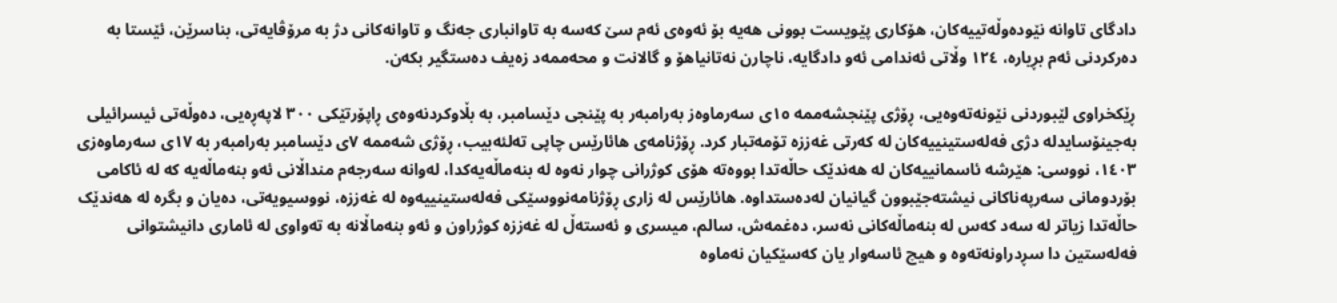دادگای تاوانە نێودەوڵەتییەکان، هۆکاری پێویست بوونی هەیە بۆ ئەوەی ئەم سێ کەسە بە تاوانباری جەنگ و تاوانەکانی دژ بە مرۆڤایەتی، بناسرێن، ئێستا بە دەرکردنی ئەم بڕیارە، ١٢٤ وڵاتی ئەندامی ئەو دادگایە، ناچارن نەتانیاهۆ و گالانت و محەممەد زەیف دەستگیر بکەن.

ڕێکخراوی لێبوردنی نێونەتەوەیی، ڕۆژی پێنجشەممە ١٥ی سەرماوەز بەرامبەر بە پێنجی دێسامبر، بە بڵاوکردنەوەی ڕاپۆرتێکی ٣٠٠ لاپەڕەیی، دەوڵەتی ئیسرائیلی بەجینۆسایدلە دژی فەلەستینییەکان لە کەرتی غەززە تۆمەتبار کرد. ڕۆژنامەی هائارێس چاپی تەلئەبیب، ڕۆژی شەممە ٧ی دێسامبر بەرامبەر بە ١٧ی سەرماوەزی ١٤٠٣، نووسی: هێرشە ئاسمانییەکان لە هەندێک حاڵەتدا بووەتە هۆی کوژرانی چوار نەوە لە بنەماڵەیەکدا، لەوانە سەرجەم منداڵانی ئەو بنەماڵەیە کە لە ئاکامی بۆردومانی سەرپەناکانی نیشتەجێبوون گیانیان لەدەستداوە. هائارێس لە زاری ڕۆژنامەنووسێکی فەلەستینییەوە لە غەززە، نووسیویەتی، دەیان و بگرە لە هەندێک حاڵەتدا زیاتر لە سەد کەس لە بنەماڵەکانی نەسر، دەغمەش، سالم، میسری و ئەستەڵ لە غەززە کوژراون و ئەو بنەماڵانە بە تەواوی لە ئاماری دانیشتوانی فەلەستین دا سڕدراونەتەوە و هیچ ئاسەوار یان کەسێکیان نەماوە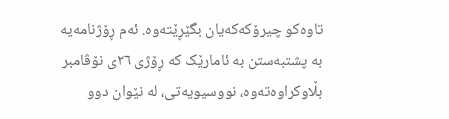تاوەکو چیرۆکەکەیان بگێڕێتەوە. ئەم ڕۆژنامەیە بە پشتبەستن بە ئامارێک کە ڕۆژی ٢٦ی نۆڤامبر بڵاوکراوەتەوە، نووسیویەتی، لە نێوان دوو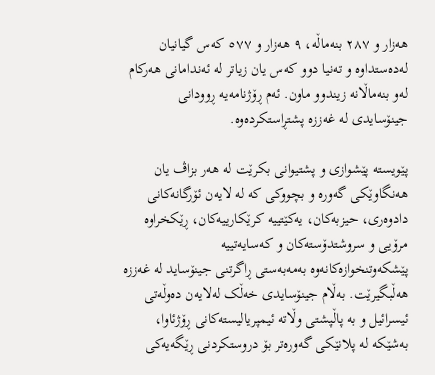هەزار و ٢٨٧ بنەماڵە، ٩ هەزار و ٥٧٧ کەس گیانیان لەدەستداوە و تەنیا دوو کەس یان زیاتر لە ئەندامانی هەرکام لەو بنەماڵانە زیندوو ماون. ئەم ڕۆژنامەیە ڕوودانی جینۆسایدی لە غەززە پشتڕاستکردەوە.

پێویستە پێشوازی و پشتیوانی بکرێت لە هەر بزاڤ یان هەنگاوێکی گەورە و بچووکی کە لە لایەن ئۆرگانەکانی دادوەری، حیزبەکان، یەکێتییە کرێکارییەکان، ڕێکخراوە مرۆیی و سروشتدۆستەکان و کەسایەتییە پێشکەوتنخوازەکانەوە بەمەبەستی ڕاگرتنی جینۆساید لە غەززە هەڵبگیرێت. بەڵام جینۆسایدی خەڵک لەلایەن دەوڵەتی ئیسرائیل و بە پاڵپشتی وڵاتە ئیمپریالیستەکانی ڕۆژئاوا، بەشێکە لە پلانێکی گەورەتر بۆ دروستکردنی ڕێگەیەکی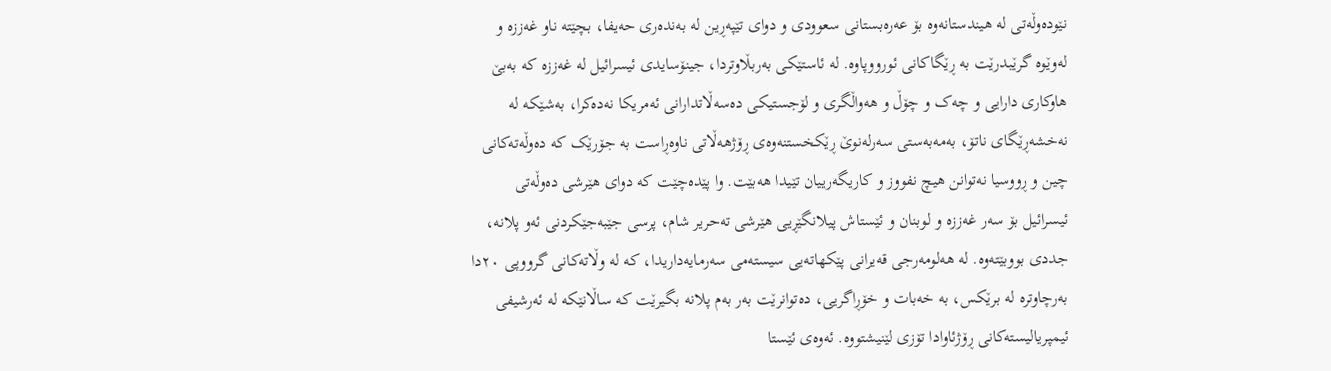نێودەوڵەتی لە هیندستانەوە بۆ عەرەبستانی سعوودی و دوای تێپەڕین لە بەندەری حەیفا، بچێتە ناو غەززە و لەوێوە گرێبدرێت بە ڕێگاکانی ئورووپاوە. لە ئاستێکی بەربڵاوتردا، جینۆسایدی ئیسرائیل لە غەززە کە بەبێ هاوکاری دارایی و چەک و چۆڵ و هەواڵگری و لۆجستیکی دەسەڵاتدارانی ئەمریکا نەدەکرا، بەشێکە لە نەخشەڕێگای ناتۆ، بەمەبەستی سەرلەنوێ ڕێکخستنەوەی ڕۆژهەڵاتی ناوەڕاست بە جۆرێک کە دەوڵەتەکانی چین و ڕووسیا نەتوانن هیچ نفووز و کاریگەرییان تێیدا هەبێت. وا پێدەچێت کە دوای هێرشی دەوڵەتی ئیسرائیل بۆ سەر غەززە و لوبنان و ئێستاش پیلانگێڕیی هێرشی تەحریر شام، پرسی جێبەجێکردنی ئەو پلانە، جددی بووبێتەوە. لە هەلومەرجی قەیرانی پێکهاتەیی سیستەمی سەرمایەداریدا، کە لە وڵاتەکانی گرووپی ٢٠دا بەرچاوترە لە برێکس، بە خەبات و خۆڕاگریی، دەتوانرێت بەر بەم پلانە بگیرێت کە ساڵانێکە لە ئەرشیفی ئیمپریالیستەکانی ڕۆژئاوادا تۆزی لێنیشتووە. ئەوەی ئێستا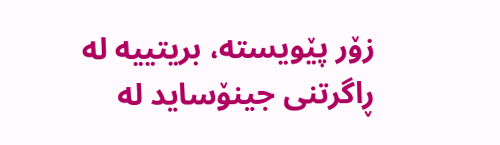زۆر پێویستە، بریتییە لە ڕاگرتنی جینۆساید لە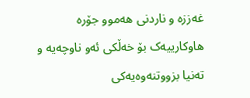غەززە و ناردنی هەموو جۆرە هاوکارییەک بۆ خەڵکی ئەو ناوچەیە و تەنیا بزووتنەوەیەکی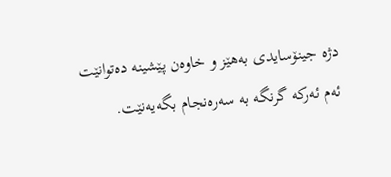دژە جینۆسایدی بەهێز و خاوەن پێشینە دەتوانێت ئەم ئەرکە گرنگە بە سەرەنجام بگەیەنێت.